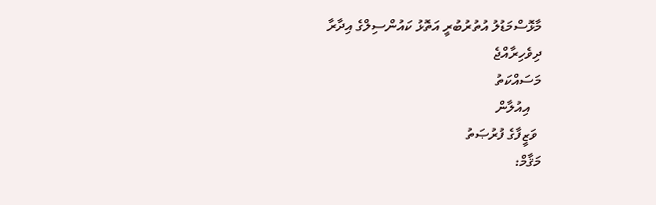މާޅޮސްމަޑުލު އުތުރުބުރީ އަތޮޅު ކައުންސިލްގެ އިދާރާ
ދިވެހިރާއްޖެ
މަސައްކަތު
   އިއުލާން
 ވަޒީފާގެ ފުރުޞަތު
މަޤާމް: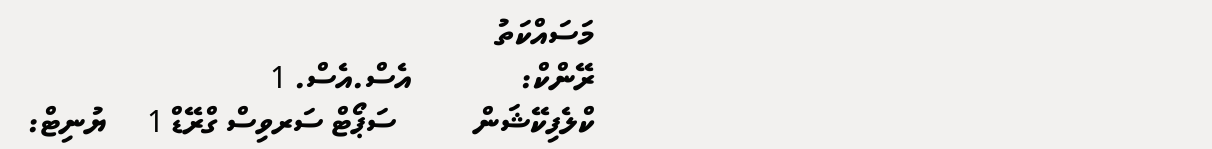މަސައްކަތު
ރޭންކް:              އެސް.އެސް. 1
ކްލެފިކޭޝަން          ސަޕޯޓް ސަރވިސް ގްރޭޑް 1     ޔުނިޓް: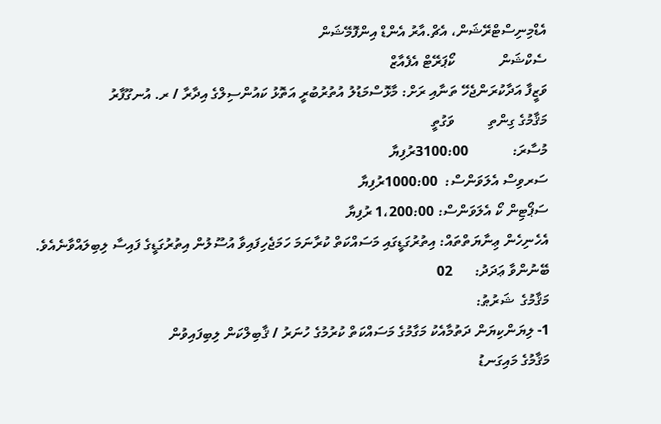އެޑްމިނިސްޓްރޭޝަން، އެޗް.އާރު އެންޑް އިންފޮމޭޝަން
ސެކްޝަން            ކޯޕަރޭޓް އެފެއާޒް
ވަޒީފާ އަދާކުރަންޖެހޭ ތަނާއި ރަށް: މާޅޮސްމަޑުލު އުތުރުބުރީ އަތޮޅު ކައުންސިލްގެ އިދާރާ / ރ. އުނގޫފާރު
މަޤާމުގެ ގިންތި         ވަގުތީ
މުސާރަ:            3100:00ރުފިޔާ
ސަރވިސް އެލަވަންސް:  1000:00ރުފިޔާ
ސަޕޯޓިން ކޯ އެލަވަންސް: 1،200:00 ރުފިޔާ
އެހެނިހެން ޢިނާޔަތްތައް: އިތުރުގަޑީގައި މަސައްކަތް ކުރާނަމަ ހަމަޖެހިފައިވާ އުސޫލުން އިތުރުގަޑީގެ ފައިސާ ލިބިލައްވާނެއެވެ.
ބޭނުންވާ ޢަދަދު:      02
މަޤާމުގެ  ޝަރުޠު:
1- ލިޔަންކިޔަން ދަތުމާއެކު މަގާމުގެ މަސައްކަތް ކުރުމުގެ ހުނަރު / ޤާބިލްކަން ލިބިފައިވުން
މަޤާމުގެ މައިގަނޑު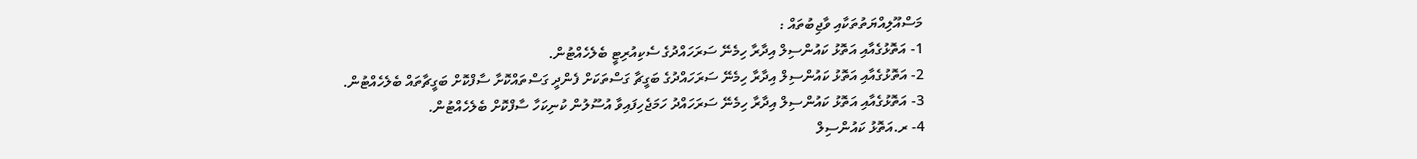މަސްއޫލިއްޔަތުތަކާއި ވާޖިބުތައް :
1- އަތޮޅުގެއާއި އަތޮޅު ކައުންސިލް އިދާރާ ހިމެނޭ ސަރަހައްދުގެ ސެކިއުރިޓީ ބެލެހެއްޓުން.
2- އަތޮޅުގެއާއި އަތޮޅު ކައުންސިލް އިދާރާ ހިމެނޭ ސަރަހައްދުގެ ބަގީޗާ ގަސްތަކަށް ފެންދީ ގަސްތައްކޮށާ ސާފްކޮށް ބަގީޗާތައް ބެލެހެއްޓުން.
3- އަތޮޅުގެއާއި އަތޮޅު ކައުންސިލް އިދާރާ ހިމެނޭ ސަރަހައްދު ހަމަޖެހިފައިވާ އުސޫލުން ކުނިކަހާ ސާފްކޮށް ބެލެހެއްޓުން.
4- ރ.އަތޮޅު ކައުންސިލް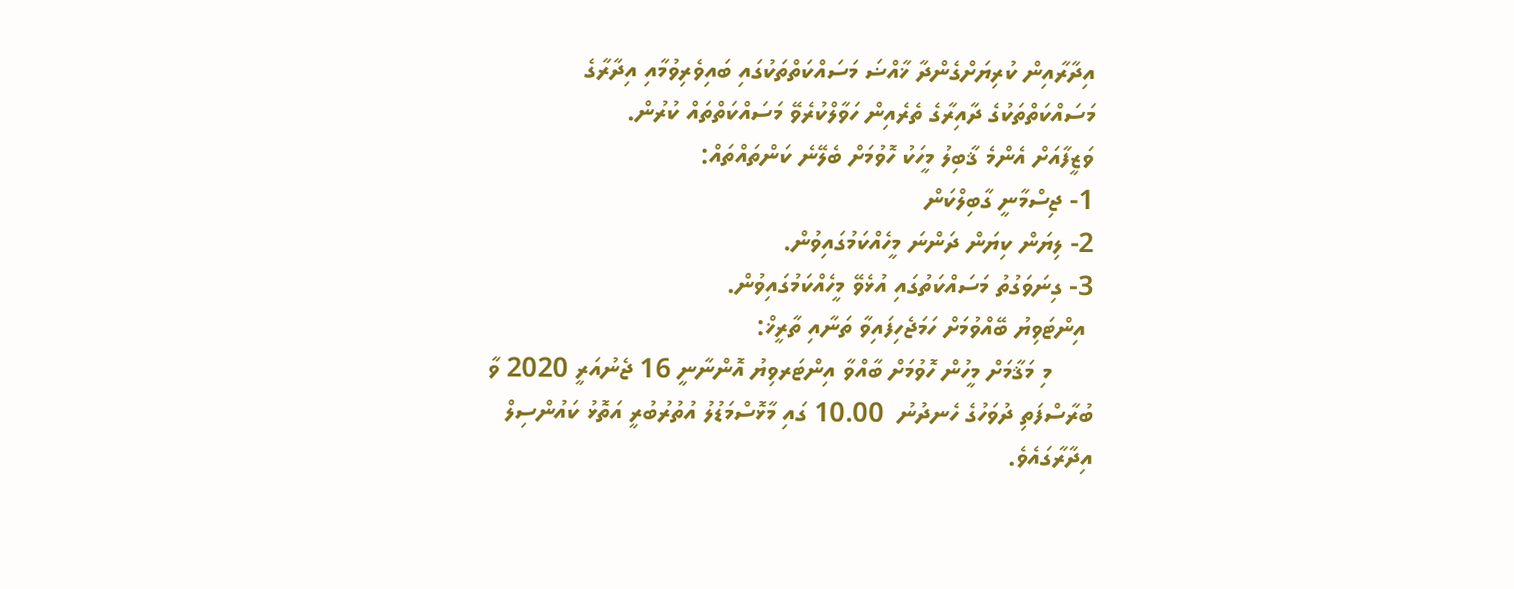އިދާރާއިން ކުރިޔަށްގެންދާ ޚާއްޟަ މަސައްކަތްތަކުގައި ބައިވެރިވުމާއި އިދާރާގެ މަސައްކަތްތަކުގެ ދާއިރާގެ ތެރެއިން ހަވާލްކުރެވޭ މަސައްކަތްތައް ކުރުން.
ވަޒީފާއަށް އެންމެ ޤާބިލު މީހަކު ހޮވުމަށް ބެލޭނެ ކަންތައްތައް:
1- ޖިސްމާނީ ގާބިލްކަން
2- ލިޔަން ކިޔަން ދަންނަ މީހެއްކަމުގައިވުން.
3- ގިނަވަގުތު މަސައްކަތުގައި އުޅެވޭ މީހެއްކަމުގައިވުން.
 އިންޓަވިޔު ބޭއްވުމަށް ހަމަޖެހިފައިވާ ތަނާއި ތާރީޚް:
      މި މަޤާމަށް މީހުން ހޮވުމަށް ބާއްވާ އިންޓަރވިޔު އޮންނާނީ 16 ޖެނުއަރީ 2020 ވާ ބުރާސްފަތި ދުވަހުގެ ހެނދުނު  10.00 ގައި މާޅޮސްމަޑުލު އުތުރުބުރީ އަތޮޅު ކައުންސިލް އިދާރާގައެވެ.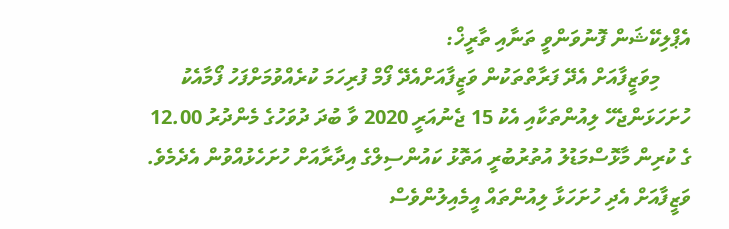އެޕްލިކޭޝަން ފޮނުވަންވީ ތަނާއި ތާރީޚް:
      މިވަޒީފާއަށް އެދޭ ފަރާތްތަކުން ވަޒީފާއަށްއެދޭ ފޯމް ފުރިހަމަ ކުރެއްވުމަށްފަހު ފޯމާއެކު ހުށަހަޅަންޖެހޭ ލިއުންތަކާއި އެކު 15 ޖެނުއަރީ 2020 ވާ ބުދަ ދުވަހުގެ މެންދުރު 12.00 ގެ ކުރިން މާޅޮސްމަޑުލު އުތުރުބުރީ އަތޮޅު ކައުންސިލްގެ އިދާރާއަށް ހުށަހެޅުއްވުން އެދެމެވެ. ވަޒީފާއަށް އެދި ހުށަހަޅާ ލިއުންތައް އީމެއިލުންވެސް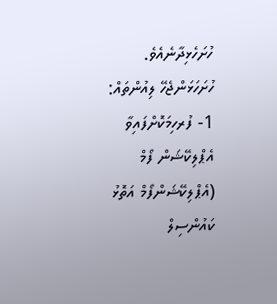ހުށަހެޅިދާނެއެވެ.
ހުށަހަޅަންޖެހޭ ލިއުންތައް:
1- ފުރހިމަކޮށްފައިވާ އެޕްލިކޭޝަން ފޯމް (އެޕްލިކޭޝަންފޯމް އަތޮޅު ކައުންސިލް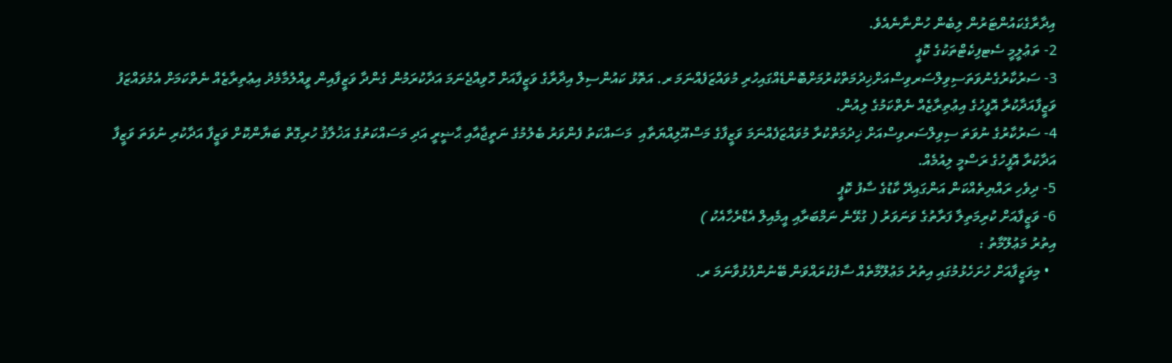އިދާރާގެކައުންޓަރުން ލިބެން ހުންނާނެއެވެ.
2- ތަޢުލީމީ ސެޓފިކެޓްތަކުގެ ކޮޕީ
3- ސަރުކާރުގެނުވަތަސިވިލްސަރވިސްއަށްޚިދުމަތްކުރުމަށްބޮންޑެއްގައިހުރި މުވައްޒަފެއްނަމަ ރ. އަތޮޅު ކައުންސިލް އިދާރާގެ ވަޒީފާއަށް ހޮވިއްޖެނަމަ އަދާކުރަމުން ގެންދާ ވަޒީފާއިން ވީއްލުމާމެދު އިޢުތިރާޒެއް ނެތްކަމަށް އެމުވައްޒަފު ވަޒީފާއަދާކުރާ އޮފީހުގެ އިޢުތިރާޒެއް ނެތްކަމުގެ ލިއުން.
4- ސަރުކާރުގެ ނުވަތަ ސިވިލްސަރވިސްއަށް ޚިދުމަތްކުރާ މުވައްޒަފެއްނަމަ ވަޒީފާގެ މަސްއޫލިއްޔަތާއި  މަސައްކަތު ފެންވަރު ބެލުމުގެ ނަތީޖާއާއި ޙާޟީރީ އަދި މަސައްކަތުގެ އަޚުލާޤު ހުރިގޮތް ބަޔާންކޮށް ވަޒީފާ އަދާކުރި ނުވަތަ ވަޒީފާ އަދާކުރާ އޮފީހުގެ ރަސްމީ ލިއުމެއް.
5- ދިވެހި ރައްޔިތެއްކަން އަންގައިދޭ ކާޑުގެ ސާފު ކޮޕީ
6- ވަޒީފާއަށް ކުރިމަތިލާ ފަރާތުގެ ވަނަވަރު ( ގުޅޭނެ ނަމްބަރާއި އީމެއިލް އެޑްރެހާއެކު )
އިތުރު މަޢުލޫމާތު :
  • މިވަޒީފާއަށް ހުށަހެޅުމުގައި އިތުރު މަޢުލޫމާތެއް ސާފުކުރައްވަން ބޭނުންފުޅުވާނަމަ ރ.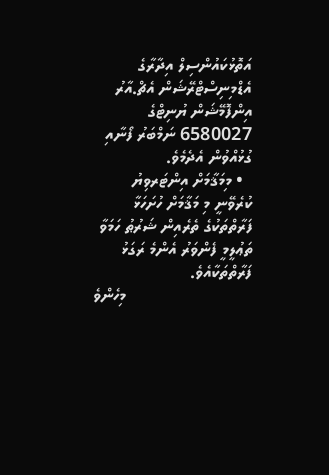އަތޮޅުކައުންސިލް އިދާރާގެ އެޑްމިނިސްޓްރޭޝަން އެޗް.އާރު އިންފޮމޭޝަން ޔުނިޓްގެ 6580027 ނަމްބަރު ފޯނާއި ގުޅުއްވުން އެދެމެވެ.
  • މިމަޤާމަށް އިންޓަރވިޔު ކުރެވޭނީ މި މަޤާމަށް ހުށަހަޅާ ފަރާތްތަކުގެ ތެރެއިން ޝަރުޠު ހަމަވާ ތަޢުލީމީ ފެންވަރު އެންމެ ރަގަޅު ފަރާތްތަކާއެވެ.
                           މިހެންވެ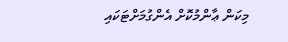މިކަން ޢާންމުކޮށް އެންގުމަށްޓަކައި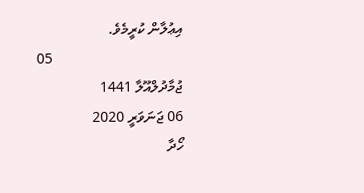އިޢުލާން ކުރީމެވެ.
                                    05 ޖުމާދުލްއޫލާ 1441
06 ޖަނަވަރީ 2020
ހޯދާ